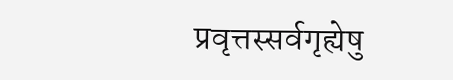प्रवृत्तस्सर्वगृह्येषु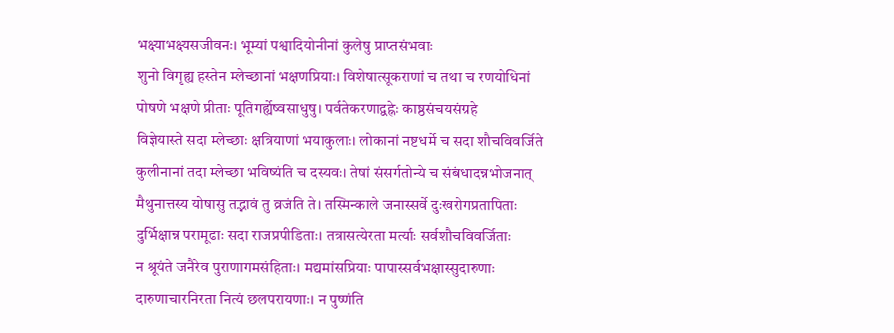भक्ष्याभक्ष्यसजीवनः। भूम्यां पश्वादियोनीनां कुलेषु प्राप्तसंभवाः
शुनो विगृह्य हस्तेन म्लेच्छानां भक्षणप्रियाः। विशेषात्सूकराणां च तथा च रणयोधिनां
पोषणे भक्षणे प्रीताः पूतिगर्ह्येष्वसाधुषु। पर्वतेकरणाद्वह्नेः काष्ठसंचयसंग्रहे
विज्ञेयास्ते सदा म्लेच्छाः क्षत्रियाणां भयाकुलाः। लोकानां नष्टधर्मे च सदा शौचविवर्जिते
कुलीनानां तदा म्लेच्छा भविष्यंति च दस्यवः। तेषां संसर्गतोन्ये च संबंधादन्नभोजनात्
मैथुनात्तस्य योषासु तद्भावं तु व्रजंति ते। तस्मिन्काले जनास्सर्वे दुःखरोगप्रतापिताः
दुर्भिक्षान्न परामूढाः सदा राजप्रपीडिताः। तत्रासत्येरता मर्त्याः सर्वशौचविवर्जिताः
न श्रूयंते जनैरेव पुराणागमसंहिताः। मद्यमांसप्रियाः पापास्सर्वभक्षास्सुदारुणाः
दारुणाचारनिरता नित्यं छलपरायणाः। न पुष्णंति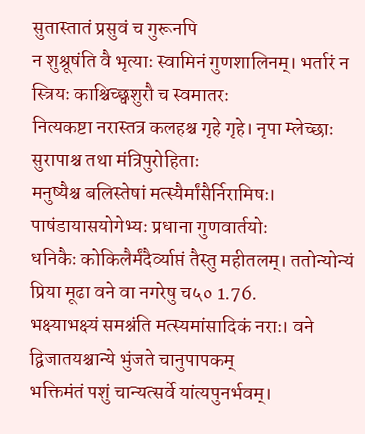सुतास्तातं प्रसुवं च गुरूनपि
न शुश्रूषंति वै भृत्याः स्वामिनं गुणशालिनम्। भर्तारं न स्त्रियः काश्चिच्छ्वशुरौ च स्वमातरः
नित्यकष्टा नरास्तत्र कलहश्च गृहे गृहे। नृपा म्लेच्छाः सुरापाश्च तथा मंत्रिपुरोहिताः
मनुष्यैश्च बलिस्तेषां मत्स्यैर्मांसैर्निरामिषः। पाषंडायासयोगेभ्यः प्रधाना गुणवार्तयोः
धनिकैः कोकिलैर्मंदैर्व्याप्तं तैस्तु महीतलम्। ततोन्योन्यं प्रिया मूढा वने वा नगरेषु च५० 1.76.
भक्ष्याभक्ष्यं समश्नंति मत्स्यमांसादिकं नराः। वने द्विजातयश्चान्ये भुंजते चानुपापकम्
भक्तिमंतं पशुं चान्यत्सर्वे यांत्यपुनर्भवम्।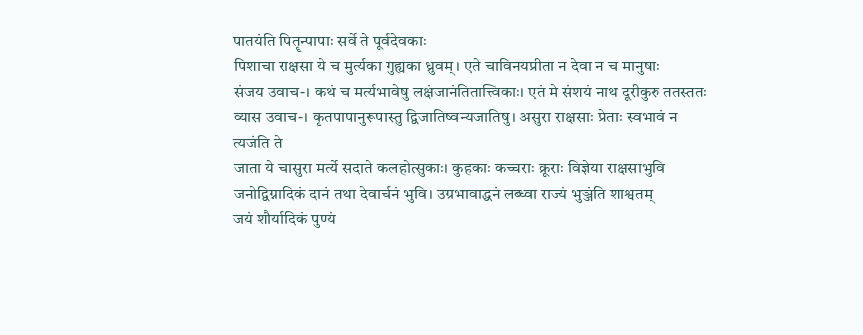पातयंति पितॄन्पापाः सर्वे ते पूर्वदेवकाः
पिशाचा राक्षसा ये च मुर्त्यका गुह्यका ध्रुवम्। एते चाविनयप्रीता न देवा न च मानुषाः
संजय उवाच-। कथं च मर्त्यभावेषु लक्षंजानंतितात्त्विकाः। एतं मे संशयं नाथ दूरीकुरु ततस्ततः
व्यास उवाच-। कृतपापानुरूपास्तु द्विजातिष्वन्यजातिषु। असुरा राक्षसाः प्रेताः स्वभावं न त्यजंति ते
जाता ये चासुरा मर्त्ये सदाते कलहोत्सुकाः। कुहकाः कच्चराः क्रूराः विज्ञेया राक्षसाभुवि
जनोद्विग्नादिकं दानं तथा देवार्चनं भुवि। उग्रभावाद्धनं लब्ध्वा राज्यं भुञ्जंति शाश्वतम्
जयं शौर्यादिकं पुण्यं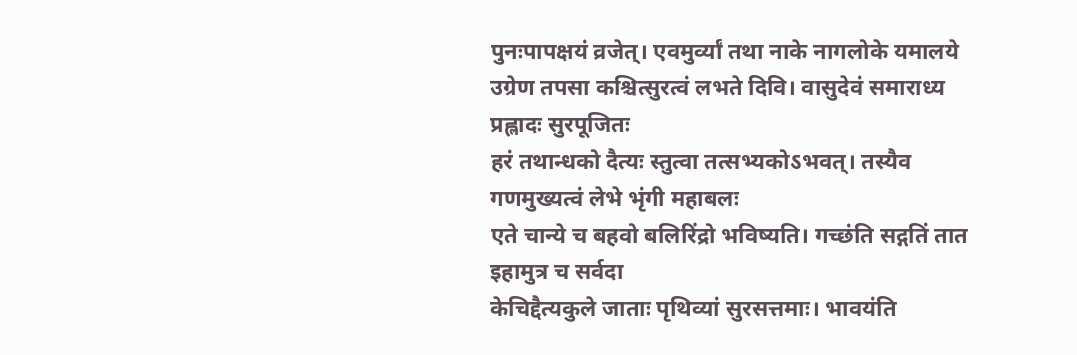पुनःपापक्षयं व्रजेत्। एवमुर्व्यां तथा नाके नागलोके यमालये
उग्रेण तपसा कश्चित्सुरत्वं लभते दिवि। वासुदेवं समाराध्य प्रह्लादः सुरपूजितः
हरं तथान्धको दैत्यः स्तुत्वा तत्सभ्यकोऽभवत्। तस्यैव गणमुख्यत्वं लेभे भृंगी महाबलः
एते चान्ये च बहवो बलिरिंद्रो भविष्यति। गच्छंति सद्गतिं तात इहामुत्र च सर्वदा
केचिद्दैत्यकुले जाताः पृथिव्यां सुरसत्तमाः। भावयंति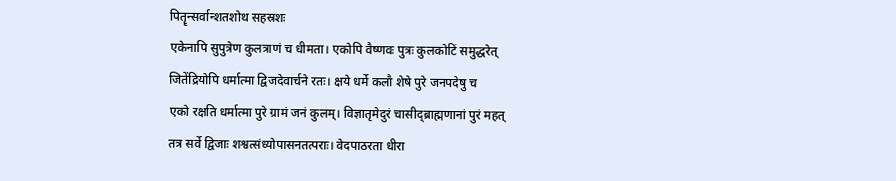पितॄन्सर्वान्शतशोथ सहस्रशः
एकेनापि सुपुत्रेण कुलत्राणं च धीमता। एकोपि वैष्णवः पुत्रः कुलकोटिं समुद्धरेत्
जितेंद्रियोपि धर्मात्मा द्विजदेवार्चने रतः। क्षये धर्मे कलौ शेषे पुरे जनपदेषु च
एको रक्षति धर्मात्मा पुरे ग्रामं जनं कुलम्। विज्ञातृमेदुरं चासीद्ब्राह्मणानां पुरं महत्
तत्र सर्वे द्विजाः शश्वत्संध्योपासनतत्पराः। वेदपाठरता धीरा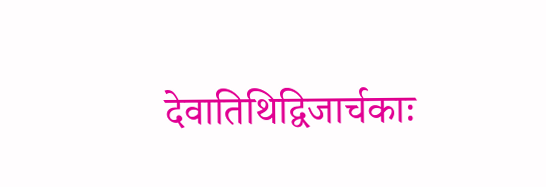देवातिथिद्विजार्चकाः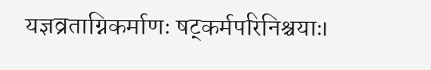यज्ञव्रताग्निकर्माणः षट्कर्मपरिनिश्चयाः।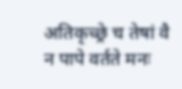अतिकृच्छ्रे च तेषां वै न पापे वर्तते मनः